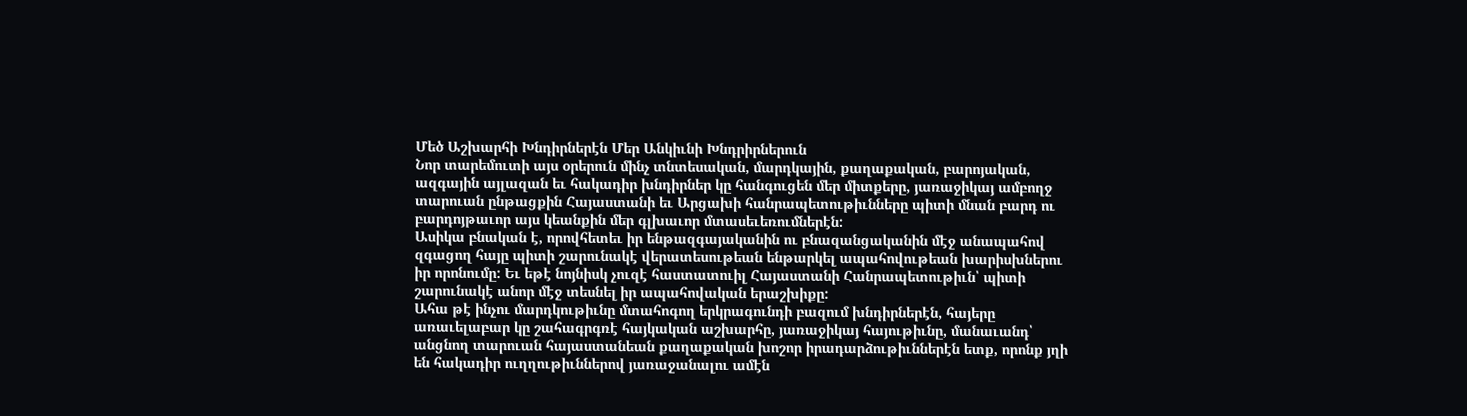Մեծ Աշխարհի Խնդիրներէն Մեր Անկիւնի Խնդրիրներուն
Նոր տարեմուտի այս օրերուն մինչ տնտեսական, մարդկային, քաղաքական, բարոյական, ազգային այլազան եւ հակադիր խնդիրներ կը հանգուցեն մեր միտքերը, յառաջիկայ ամբողջ տարուան ընթացքին Հայաստանի եւ Արցախի հանրապետութիւնները պիտի մնան բարդ ու բարդոյթաւոր այս կեանքին մեր գլխաւոր մտասեւեռումներէն:
Ասիկա բնական է, որովհետեւ իր ենթազգայականին ու բնազանցականին մէջ անապահով զգացող հայը պիտի շարունակէ վերատեսութեան ենթարկել ապահովութեան խարիսխներու իր որոնումը: Եւ եթէ նոյնիսկ չուզէ հաստատուիլ Հայաստանի Հանրապետութիւն՝ պիտի շարունակէ անոր մէջ տեսնել իր ապահովական երաշխիքը:
Ահա թէ ինչու մարդկութիւնը մտահոգող երկրագունդի բազում խնդիրներէն, հայերը առաւելաբար կը շահագրգռէ հայկական աշխարհը, յառաջիկայ հայութիւնը, մանաւանդ՝ անցնող տարուան հայաստանեան քաղաքական խոշոր իրադարձութիւններէն ետք, որոնք յղի են հակադիր ուղղութիւններով յառաջանալու ամէն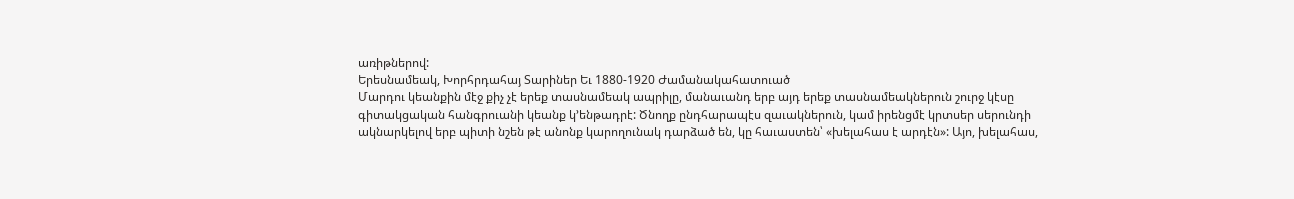առիթներով:
Երեսնամեակ, Խորհրդահայ Տարիներ Եւ 1880-1920 Ժամանակահատուած
Մարդու կեանքին մէջ քիչ չէ երեք տասնամեակ ապրիլը, մանաւանդ երբ այդ երեք տասնամեակներուն շուրջ կէսը գիտակցական հանգրուանի կեանք կ’ենթադրէ: Ծնողք ընդհարապէս զաւակներուն, կամ իրենցմէ կրտսեր սերունդի ակնարկելով երբ պիտի նշեն թէ անոնք կարողունակ դարձած են, կը հաւաստեն՝ «խելահաս է արդէն»: Այո, խելահաս,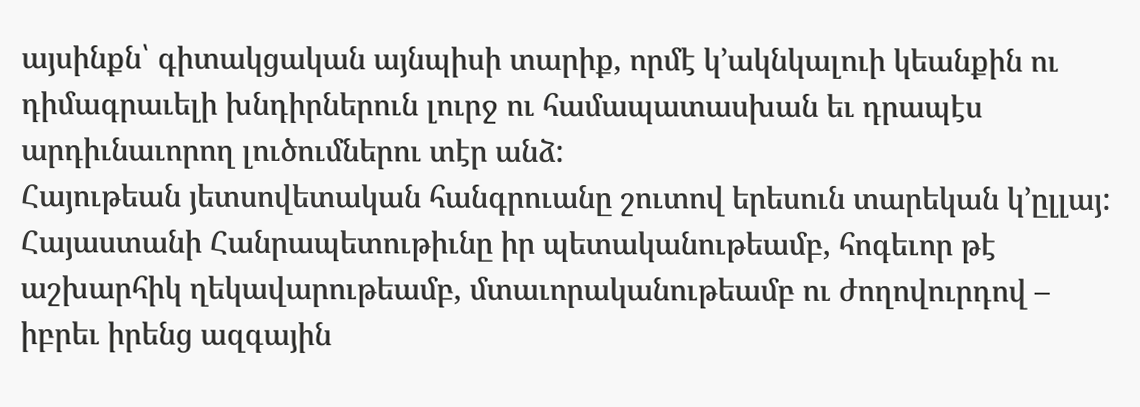այսինքն՝ գիտակցական այնպիսի տարիք, որմէ կ’ակնկալուի կեանքին ու դիմագրաւելի խնդիրներուն լուրջ ու համապատասխան եւ դրապէս արդիւնաւորող լուծումներու տէր անձ:
Հայութեան յետսովետական հանգրուանը շուտով երեսուն տարեկան կ’ըլլայ:
Հայաստանի Հանրապետութիւնը իր պետականութեամբ, հոգեւոր թէ աշխարհիկ ղեկավարութեամբ, մտաւորականութեամբ ու ժողովուրդով – իբրեւ իրենց ազգային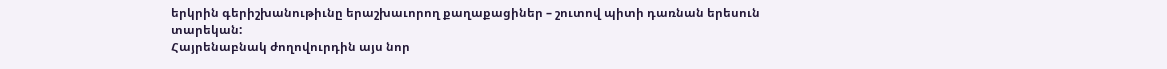երկրին գերիշխանութիւնը երաշխաւորող քաղաքացիներ – շուտով պիտի դառնան երեսուն տարեկան:
Հայրենաբնակ ժողովուրդին այս նոր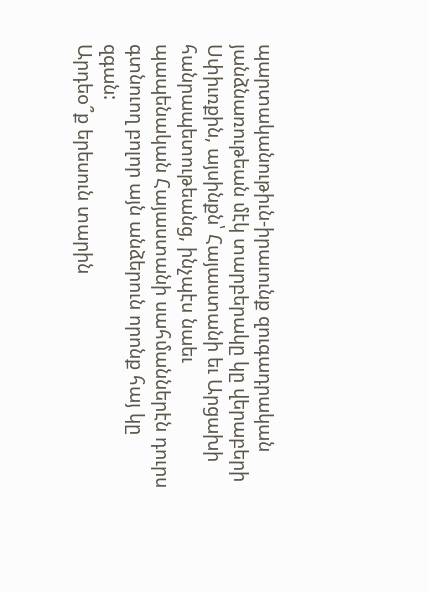պարտականութիւն-իրաւունք զուգադրական յանձնառութեան մէկ տարբերակը կը վերաբերի Սփիւռքին, այսինքն՝ Հայաստանի եւ Արցախի հանրապետութեանց, ինչպէս նաեւ պապենական Հայաստանի սահմաններէն դուրս գտնուող բոլոր այն անձերուն որոնք հայ կը զգան:
Արդեօ՞ք երեսուն տարին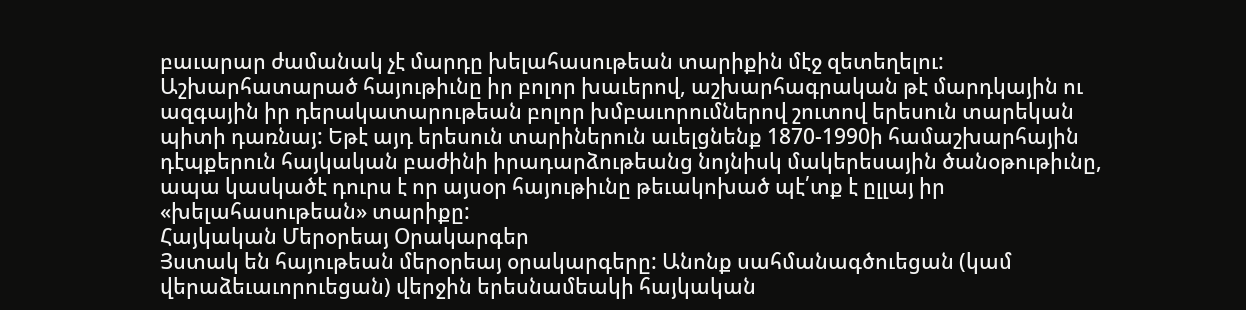բաւարար ժամանակ չէ մարդը խելահասութեան տարիքին մէջ զետեղելու: Աշխարհատարած հայութիւնը իր բոլոր խաւերով, աշխարհագրական թէ մարդկային ու ազգային իր դերակատարութեան բոլոր խմբաւորումներով շուտով երեսուն տարեկան պիտի դառնայ: Եթէ այդ երեսուն տարիներուն աւելցնենք 1870-1990ի համաշխարհային դէպքերուն հայկական բաժինի իրադարձութեանց նոյնիսկ մակերեսային ծանօթութիւնը, ապա կասկածէ դուրս է որ այսօր հայութիւնը թեւակոխած պէ՛տք է ըլլայ իր «խելահասութեան» տարիքը:
Հայկական Մերօրեայ Օրակարգեր
Յստակ են հայութեան մերօրեայ օրակարգերը: Անոնք սահմանագծուեցան (կամ վերաձեւաւորուեցան) վերջին երեսնամեակի հայկական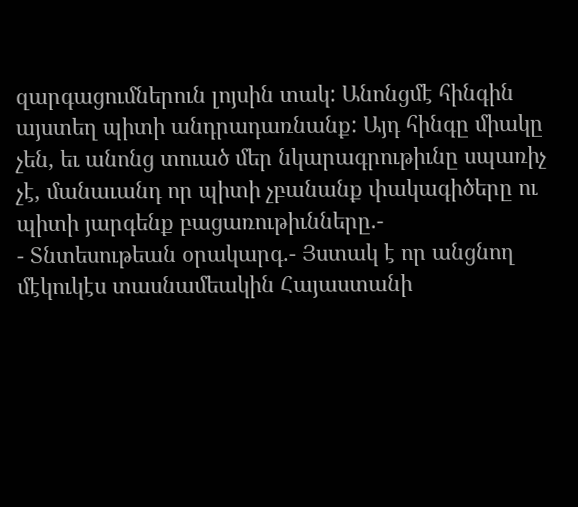զարգացումներուն լոյսին տակ: Անոնցմէ հինգին այստեղ պիտի անդրադառնանք: Այդ հինգը միակը չեն, եւ անոնց տուած մեր նկարագրութիւնը սպառիչ չէ, մանաւանդ որ պիտի չբանանք փակագիծերը ու պիտի յարգենք բացառութիւնները.-
- Տնտեսութեան օրակարգ.- Յստակ է որ անցնող մէկուկէս տասնամեակին Հայաստանի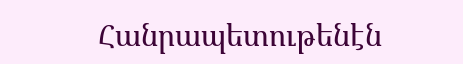Հանրապետութենէն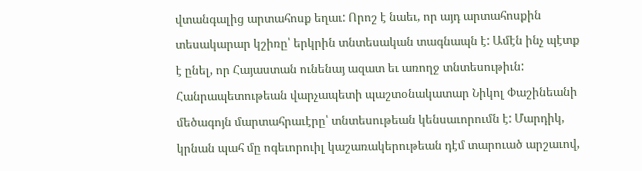վտանգալից արտահոսք եղաւ: Որոշ է նաեւ, որ այդ արտահոսքին տեսակարար կշիռը՝ երկրին տնտեսական տագնապն է: Ամէն ինչ պէտք է ընել, որ Հայաստան ունենայ ազատ եւ առողջ տնտեսութիւն: Հանրապետութեան վարչապետի պաշտօնակատար Նիկոլ Փաշինեանի մեծագոյն մարտահրաւէրը՝ տնտեսութեան կենսաւորումն է: Մարդիկ, կրնան պահ մը ոգեւորուիլ կաշառակերութեան դէմ տարուած արշաւով,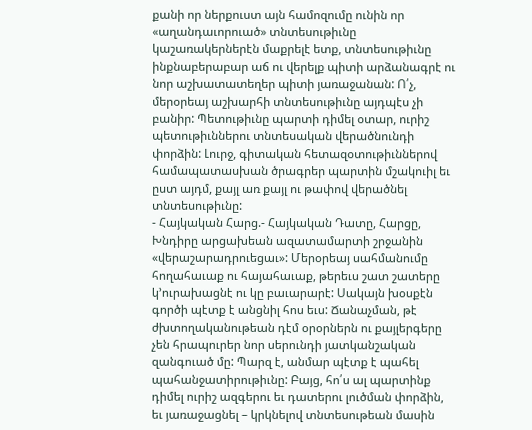քանի որ ներքուստ այն համոզումը ունին որ «աղանդաւորուած» տնտեսութիւնը կաշառակերներէն մաքրելէ ետք, տնտեսութիւնը ինքնաբերաբար աճ ու վերելք պիտի արձանագրէ ու նոր աշխատատեղեր պիտի յառաջանան: Ո՛չ, մերօրեայ աշխարհի տնտեսութիւնը այդպէս չի բանիր: Պետութիւնը պարտի դիմել օտար, ուրիշ պետութիւններու տնտեսական վերածնունդի փորձին: Լուրջ, գիտական հետազօտութիւններով համապատասխան ծրագրեր պարտին մշակուիլ եւ ըստ այդմ, քայլ առ քայլ ու թափով վերածնել տնտեսութիւնը:
- Հայկական Հարց.- Հայկական Դատը, Հարցը, Խնդիրը արցախեան ազատամարտի շրջանին «վերաշարադրուեցաւ»: Մերօրեայ սահմանումը հողահաւաք ու հայահաւաք, թերեւս շատ շատերը կ’ուրախացնէ ու կը բաւարարէ: Սակայն խօսքէն գործի պէտք է անցնիլ հոս եւս: Ճանաչման, թէ ժխտողականութեան դէմ օրօրներն ու քայլերգերը չեն հրապուրեր նոր սերունդի յատկանշական զանգուած մը: Պարզ է, անմար պէտք է պահել պահանջատիրութիւնը: Բայց, հո՛ս ալ պարտինք դիմել ուրիշ ազգերու եւ դատերու լուծման փորձին, եւ յառաջացնել – կրկնելով տնտեսութեան մասին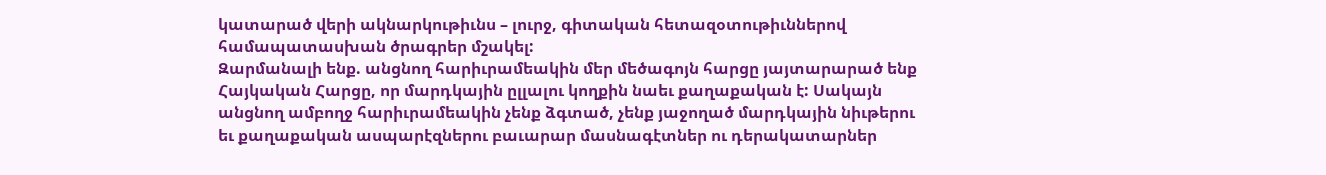կատարած վերի ակնարկութիւնս – լուրջ, գիտական հետազօտութիւններով համապատասխան ծրագրեր մշակել:
Զարմանալի ենք. անցնող հարիւրամեակին մեր մեծագոյն հարցը յայտարարած ենք Հայկական Հարցը, որ մարդկային ըլլալու կողքին նաեւ քաղաքական է: Սակայն անցնող ամբողջ հարիւրամեակին չենք ձգտած, չենք յաջողած մարդկային նիւթերու եւ քաղաքական ասպարէզներու բաւարար մասնագէտներ ու դերակատարներ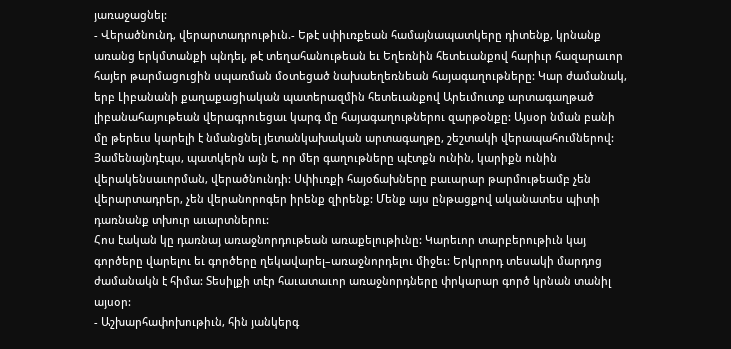յառաջացնել:
- Վերածնունդ, վերարտադրութիւն.- Եթէ սփիւռքեան համայնապատկերը դիտենք, կրնանք առանց երկմտանքի պնդել, թէ տեղահանութեան եւ Եղեռնին հետեւանքով հարիւր հազարաւոր հայեր թարմացուցին սպառման մօտեցած նախաեղեռնեան հայագաղութները: Կար ժամանակ, երբ Լիբանանի քաղաքացիական պատերազմին հետեւանքով Արեւմուտք արտագաղթած լիբանահայութեան վերագրուեցաւ կարգ մը հայագաղութներու զարթօնքը: Այսօր նման բանի մը թերեւս կարելի է նմանցնել յետանկախական արտագաղթը, շեշտակի վերապահումներով:
Յամենայնդէպս, պատկերն այն է, որ մեր գաղութները պէտքն ունին, կարիքն ունին վերակենսաւորման, վերածնունդի: Սփիւռքի հայօճախները բաւարար թարմութեամբ չեն վերարտադրեր, չեն վերանորոգեր իրենք զիրենք: Մենք այս ընթացքով ականատես պիտի դառնանք տխուր աւարտներու:
Հոս էական կը դառնայ առաջնորդութեան առաքելութիւնը: Կարեւոր տարբերութիւն կայ գործերը վարելու եւ գործերը ղեկավարել–առաջնորդելու միջեւ: Երկրորդ տեսակի մարդոց ժամանակն է հիմա: Տեսիլքի տէր հաւատաւոր առաջնորդները փրկարար գործ կրնան տանիլ այսօր:
- Աշխարհափոխութիւն, հին յանկերգ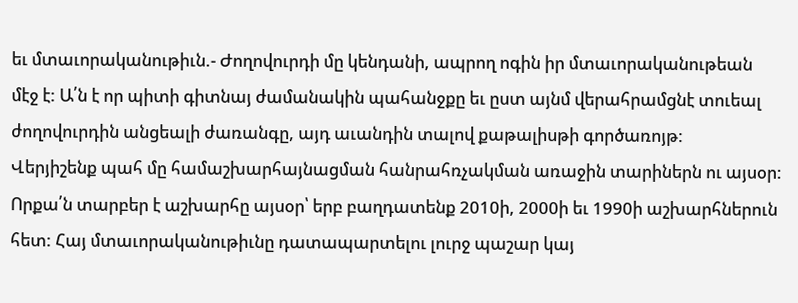եւ մտաւորականութիւն.- Ժողովուրդի մը կենդանի, ապրող ոգին իր մտաւորականութեան մէջ է: Ա՛ն է որ պիտի գիտնայ ժամանակին պահանջքը եւ ըստ այնմ վերահրամցնէ տուեալ ժողովուրդին անցեալի ժառանգը, այդ աւանդին տալով քաթալիսթի գործառոյթ:
Վերյիշենք պահ մը համաշխարհայնացման հանրահռչակման առաջին տարիներն ու այսօր: Որքա՛ն տարբեր է աշխարհը այսօր՝ երբ բաղդատենք 2010ի, 2000ի եւ 1990ի աշխարհներուն հետ: Հայ մտաւորականութիւնը դատապարտելու լուրջ պաշար կայ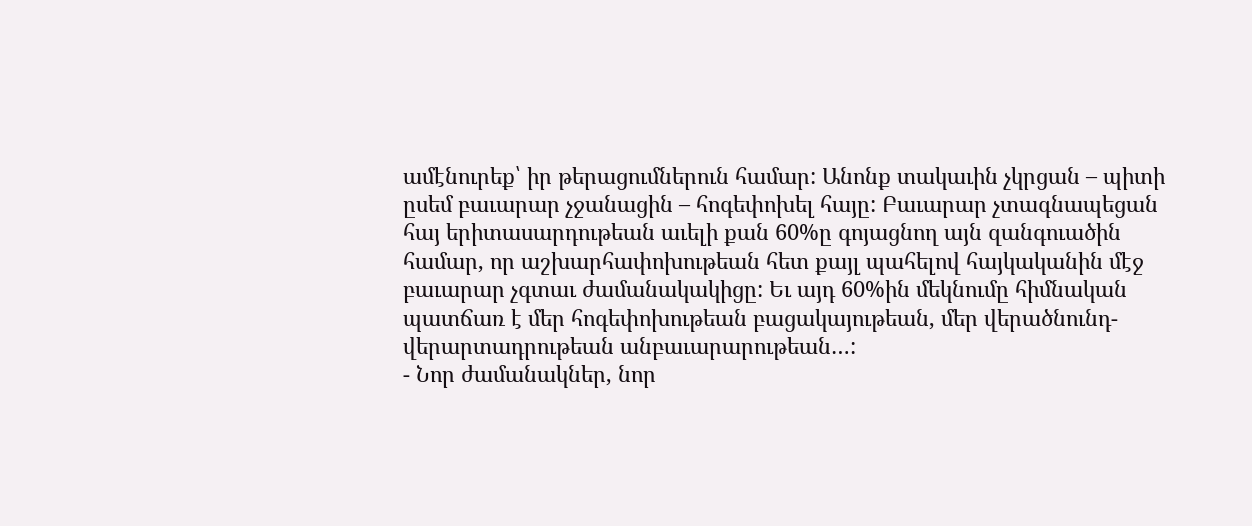ամէնուրեք՝ իր թերացումներուն համար: Անոնք տակաւին չկրցան – պիտի ըսեմ բաւարար չջանացին – հոգեփոխել հայը: Բաւարար չտագնապեցան հայ երիտասարդութեան աւելի քան 60%ը գոյացնող այն զանգուածին համար, որ աշխարհափոխութեան հետ քայլ պահելով հայկականին մէջ բաւարար չգտաւ ժամանակակիցը: Եւ այդ 60%ին մեկնումը հիմնական պատճառ է մեր հոգեփոխութեան բացակայութեան, մեր վերածնունդ-վերարտադրութեան անբաւարարութեան…:
- Նոր ժամանակներ, նոր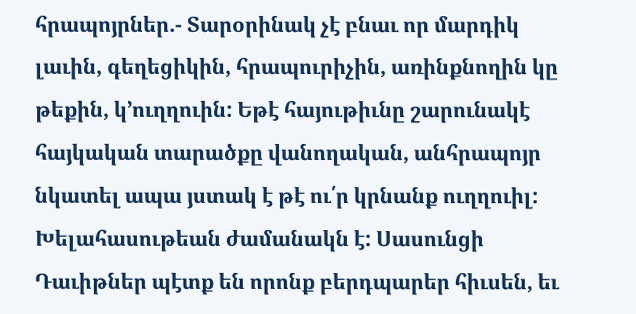հրապոյրներ.- Տարօրինակ չէ բնաւ որ մարդիկ լաւին, գեղեցիկին, հրապուրիչին, առինքնողին կը թեքին, կ’ուղղուին: Եթէ հայութիւնը շարունակէ հայկական տարածքը վանողական, անհրապոյր նկատել ապա յստակ է թէ ու՛ր կրնանք ուղղուիլ:
Խելահասութեան ժամանակն է: Սասունցի Դաւիթներ պէտք են որոնք բերդպարեր հիւսեն, եւ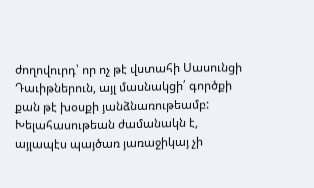ժողովուրդ՝ որ ոչ թէ վստահի Սասունցի Դաւիթներուն, այլ մասնակցի՛ գործքի քան թէ խօսքի յանձնառութեամբ:
Խելահասութեան ժամանակն է, այլապէս պայծառ յառաջիկայ չի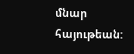մնար հայութեան: